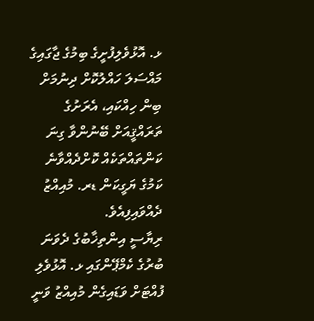ޅ. އޮޅުވެލިފުށީގެ ބިމުގެ ޖާގައިގެ މައްސަލަ ހައްލުކޮށް ދިނުމަށް ބިން ހިއްކައި، އެރަށުގެ ތަރައްޤީއަށް ބޭނުންވާ ގިނަ ކަންތައްތަކެއް ކޮށްދެއްވާނެ ކަމުގެ ޔަގީކަން ޑރ. މުއިއްޒު ދެއްވައިފިއެވެ.
ރިޔާސީ އިންތިޚާބުގެ ދެވަނަ ބުރުގެ ކެމްޕޭންގައި ޅ. އޮޅުވެލި ފުއްޓަށް ވަޑައިގެން މުއިއްޒު ވަނީ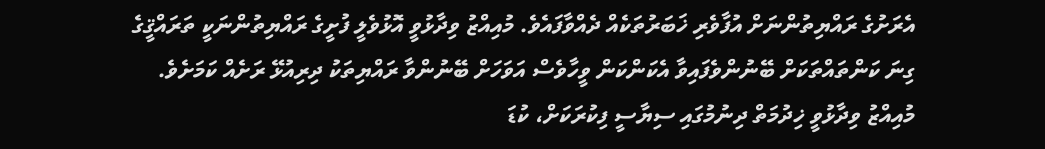އެރަށުގެ ރައްޔިތުންނަށް އުފާވެރި ޚަބަރުތަކެއް ދެއްވާފައެވެ. މުއިއްޒު ވިދާޅުވީ އޮޅުވެލީ ފުށީގެ ރައްޔިތުންނަކީ ތަރައްޤީގެ ގިނަ ކަންތައްތަކަށް ބޭނުންވެފައިވާ އެކަންކަން ވީހާވެސް އަވަހަށް ބޭނުންވާ ރައްޔިތަކު ދިރިއުޅޭ ރަށެއް ކަމަށެވެ. މުއިއްޒު ވިދާޅުވީ ޚިދުމަތް ދިނުމުގައި ސިޔާސީ ފިކުރަކަށް، ކުޑަ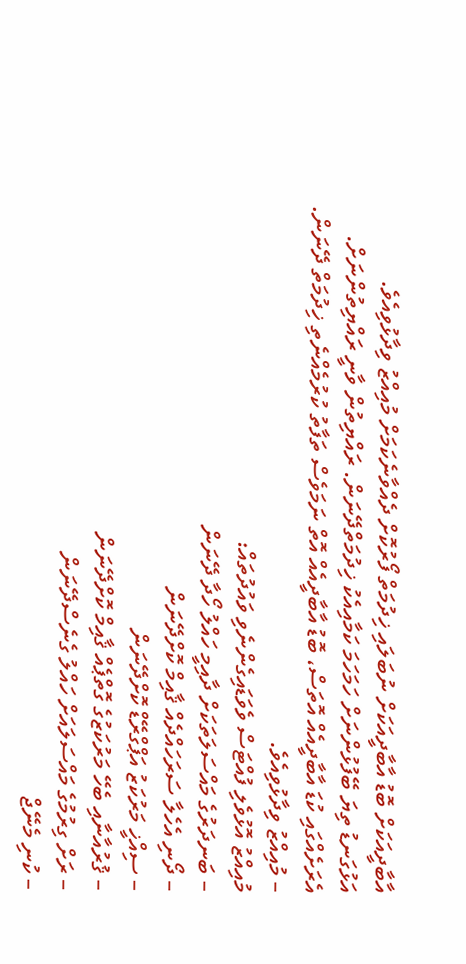އާބާދީއަކަށް ބޮޑު އާބާދީއަކަށް ނުބަލައި ޚިދުމަތް ފޯރުކޮށް ދެއްވާނެކަމަށް މުއިއްޒު ވިދާޅުވިއެވެ.
އަޅުގަނޑު ތިޔަ ބޭފުޅުންނަށް ހަމަހަމަ ކަމާއިއެކު ޚިދުމަތްދޭނަން. ރައްޔިތުން ވާނީ ރައްޔިތުންނަށް. އެރަށެއްގައި ކުޑަ އާބާދީއެއް އޮތަސް، ބޮޑު އާބާދީއެއް އޮތް ނަމަވެސް ތަފާތު ކުރުމެއްނެތި ޚިދުމަތް ދޭނަން.
– މުއިއްޒު ވިދާޅުވިއެވެ.
މުއިއްޒު އޮޅުވެލި ފުއްޓަސް ވެވަޑައިގެންނެވި ވައުދުތައް:
– ބަނދަރުގެ މައްސަލަތަކަށް ދާއިމީ ހައްލު ހޯދާ ދޭނަން
– ދޯނި އެހެލާ ސަރަހައްދެއް ޤާއިމް ކޮށްދޭނަން
– ސިއްޚީ މަރުކަޒު އަޕްގްރޭޑް ކޮށްދޭނަން
– ޤުރުއާނާއި ބެހޭ މަރުކަޒުގެ ގޮތްޕެއް ޤާއިމް ކޮށްދޭނަން
– ރަށް ގިރުމުގެ މައްސަލައަށް ހައްލު ގެނެސްދޭނަން
– ކުނި މެނޭޖް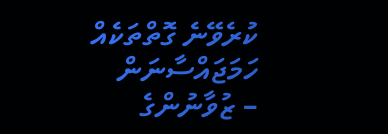ކުރެވޭނެ ގޮތްތަކެއް ހަމަޖައްސާނަން
– ޒުވާނުންގެ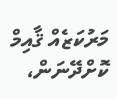މަރުކަޒެއް ޤާއިމް ކޮށްދޭނަން،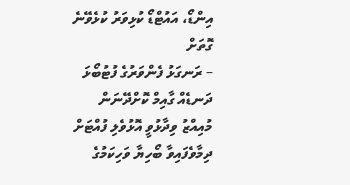އިންޑޯ، އައުޓްޑޯ ކުޅިވަރު ކުޅެވޭނެ ގޮތަށް
– ރަނގަޅު ފެންވަރުގެ ފުޓުބޯޅަ ދަނޑެއް ގާއިމް ކޮށްދޭނަން
މުއިއްޒު ވިދާޅުވީ އޮޅުވެލި ފުއްޓަށް ދިމާވެފައިވާ ބޯހިޔާ ވަހިކަމުގެ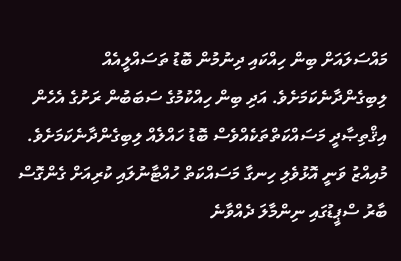މައްސަލައަށް ބިން ހިއްކައި ދިނުމުން ބޮޑު ތަސައްލީއެއް ލިބިގެންދާނެކަމަށެވެ. އަދި ބިން ހިއްކުމުގެ ސަބަބުން ރަށުގެ އެހެން އިޤްތިޞާދީ މަސައްކަތްތަކެއްވެސް ބޮޑު ހައްލެއް ލިބިގެންދާނެކަމަށެވެ. މުއިއްޒު ވަނީ އޮޅުވެލި ހިނގާ މަސައްކަތް ހުއްޓާނުލައި ކުރިއަށް ގެންގޮސް ބާރު ސްޕީޑުގައި ނިންމާލަ ދެއްވާނެ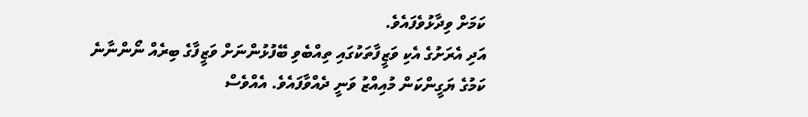ކަމަށް ވިދާޅުވެފައެވެ.
އަދި އެރަށުގެ އެކި ވަޒީފާތަކުގައި ތިއްބެވި ބޭފުޅުންނަށް ވަޒީފާގެ ބިރެއް ނޯންނާނެ ކަމުގެ ޔަގީންކަން މުއިއްޒު ވަނީ ދެއްވާފައެވެ. އެއްވެސް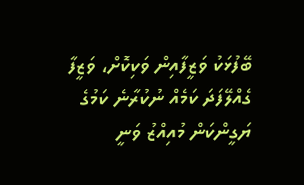ބޭފުޅަކު ވަޒީފާއިން ވަކިކޮށް، ވަޒީފާ ގެއްލޭފަދަ ކަމެއް ނުކުރާނެ ކަމުގެ ޔަގީންކަން މުއިއްޒު ވަނީ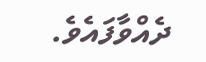ދެއްވާފައެވެ.